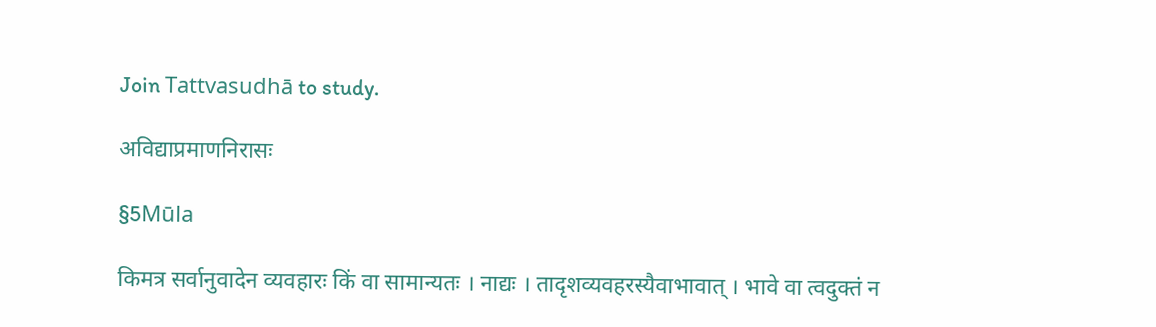Join Tattvasudhā to study.

अविद्याप्रमाणनिरासः

§5Mūla

किमत्र सर्वानुवादेन व्यवहारः किं वा सामान्यतः । नाद्यः । तादृशव्यवहरस्यैवाभावात् । भावे वा त्वदुक्तं न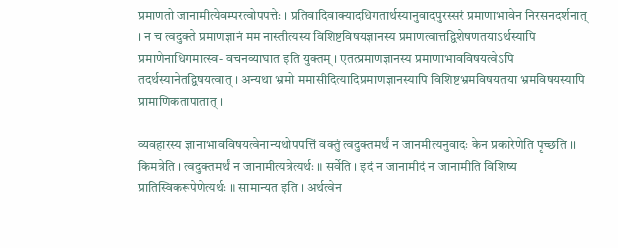प्रमाणतो जानामीत्येवम्परत्वोपपत्तेः । प्रतिवादिवाक्यादधिगतार्थस्यानुवादपुरस्सरं प्रमाणाभावेन निरसनदर्शनात् । न च त्वदुक्ते प्रमाणज्ञानं मम नास्तीत्यस्य विशिष्टविषयज्ञानस्य प्रमाणत्वात्तद्विशेषणतयाऽर्थस्यापि प्रमाणेनाधिगमात्स्व- वचनव्याघात इति युक्तम् । एतत्प्रमाणज्ञानस्य प्रमाणाभावविषयत्वेऽपि तदर्थस्यानेतद्विषयत्वात् । अन्यथा भ्रमो ममासीदित्यादिप्रमाणज्ञानस्यापि विशिष्टभ्रमविषयतया भ्रमविषयस्यापि प्रामाणिकतापातात् ।

व्यवहारस्य ज्ञानाभावविषयत्वेनान्यथोपपत्तिं वक्तुं त्वदुक्तमर्थं न जानमीत्यनुवादः केन प्रकारेणेति पृच्छति ।। किमत्रेति । त्वदुक्तमर्थं न जानामीत्यत्रेत्यर्थः ॥ सर्वेति । इदं न जानामीदं न जानामीति विशिष्य प्रातिस्विकरूपेणेत्यर्थः ॥ सामान्यत इति । अर्थत्वेन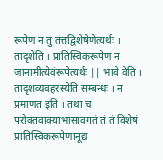रूपेण न तु तत्तद्विशेषेणेत्यर्थः । तादृशेति । प्रातिस्विकरूपेण न जानामीत्येवंरूपेत्यर्थः || भावे वेति । तादृशव्यवहरस्येति सम्बन्धः । न प्रमाणत इति । तथा च परोक्तवाक्याभासावगतं तं तं विशेषं प्रातिस्विकरूपेणानूद्य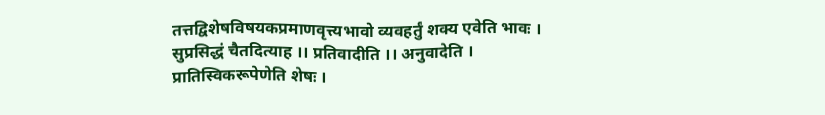तत्तद्विशेषविषयकप्रमाणवृत्त्यभावो व्यवहर्तुं शक्य एवेति भावः । सुप्रसिद्धं चैतदित्याह ।। प्रतिवादीति ।। अनुवादेति । प्रातिस्विकरूपेणेति शेषः ।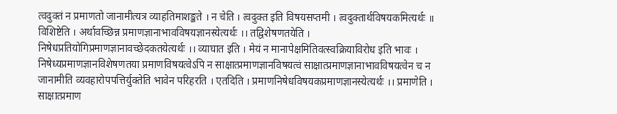त्वदुक्तं न प्रमाणतो जानामीत्यत्र व्याहतिमाशङ्कते । न चेति । त्वदुक्त इति विषयसप्तमी । त्वदुक्तार्थविषयकमित्यर्थः ॥ विशिष्टेति । अर्थावच्छिन्न प्रमाणज्ञानाभावविषयज्ञानस्येत्यर्थः ।। तद्विशेषणतयेति । निषेधप्रतियोगिप्रमाणज्ञानावच्छेदकतयेत्यर्थः ।। व्याघात इति । मेयं न मानापेक्षमितिवत्स्वक्रियाविरोध इति भावः । निषेध्यप्रमाणज्ञानविशेषणतया प्रमाणविषयत्वेऽपि न साक्षात्प्रमाणज्ञानविषयत्वं साक्षात्प्रमाणज्ञानाभावविषयत्वेन च न जानामीति व्यवहारोपपत्तिर्युक्तेति भावेन परिहरति । एतदिति । प्रमाणनिषेधविषयकप्रमाणज्ञानस्येत्यर्थः ।। प्रमाणेति । साक्षात्प्रमाण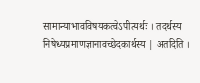सामान्याभावविषयकत्वेऽपीत्यर्थः । तदर्थस्य निषेध्यप्रमाणज्ञानावच्छेदकार्थस्य | अतदिति ।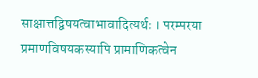साक्षात्तद्विषयत्वाभावादित्यर्थः । परम्परया प्रमाणविषयकस्यापि प्रामाणिकत्वेन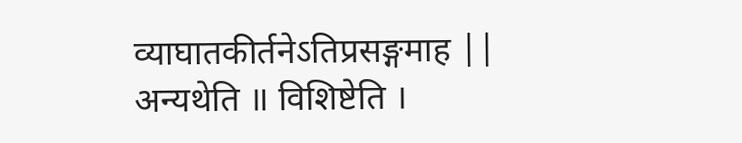व्याघातकीर्तनेऽतिप्रसङ्गमाह || अन्यथेति ॥ विशिष्टेति ।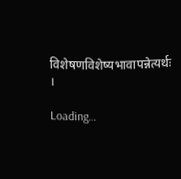विशेषणविशेष्यभावापन्नेत्यर्थः ।

Loading…